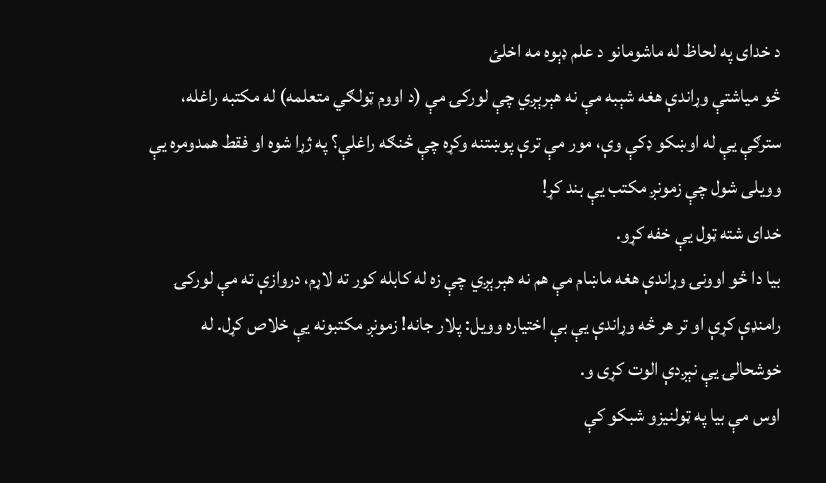د خدای په لحاظ له ماشومانو د علم ډېوه مه اخلئ
څو مياشتې وړاندې هغه شېبه مې نه هېرېږي چې لورکۍ مې (د اووم ټولګي متعلمه) له مکتبه راغله، سترګې يې له اوښکو ډکې وې، مور مې ترې پوښتنه وکړه چې څنګه راغلې؟ په ژړا شوه او فقط همدومره يې وويلی شول چې زمونږ مکتب يې بند کړ!
خدای شته ټول يې خفه کړو.
بيا دا څو اوونۍ وړاندې هغه ماښام مې هم نه هېرېږي چې زه له کابله کور ته لاړم، دروازې ته مې لورکۍ رامنډې کړې او تر هر څه وړاندې يې بې اختیاره وويل: پلار جانه! زمونږ مکتبونه يې خلاص کړل. له خوشحالۍ يې نېږدې الوت کړی و.
اوس مې بيا په ټولنيزو شبکو کې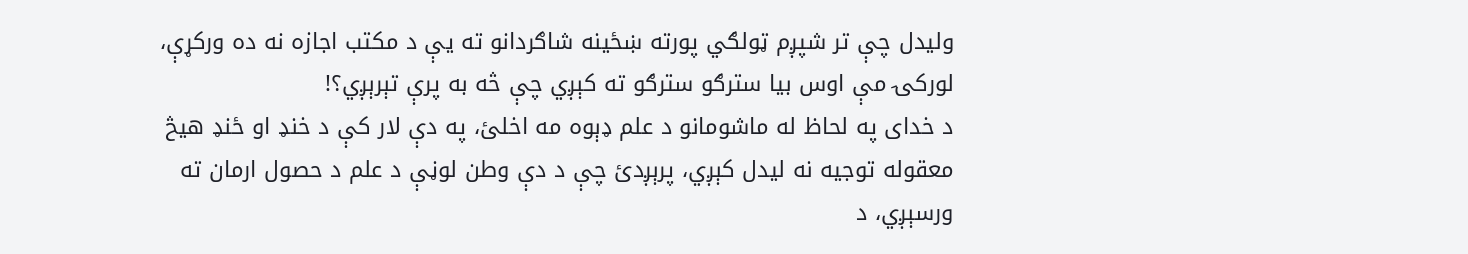وليدل چې تر شپږم ټولګي پورته ښځينه شاګردانو ته يې د مکتب اجازه نه ده ورکړې، لورکۍ مې اوس بيا سترګو سترګو ته کېږي چې څه به پرې تېرېږي؟!
د خدای په لحاظ له ماشومانو د علم ډېوه مه اخلئ، په دې لار کې د خنډ او ځنډ هيڅ معقوله توجيه نه ليدل کېږي، پرېږدئ چې د دې وطن لوڼې د علم د حصول ارمان ته ورسېږي، د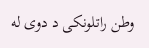وطن راتلونکی د دوی له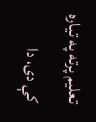تعليم پرته په تياره کې دی، دا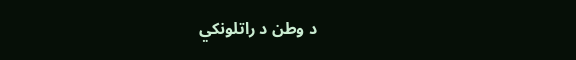د وطن د راتلونکي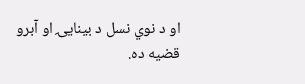او د نوي نسل د بينايۍ او آبرو قضيه ده.